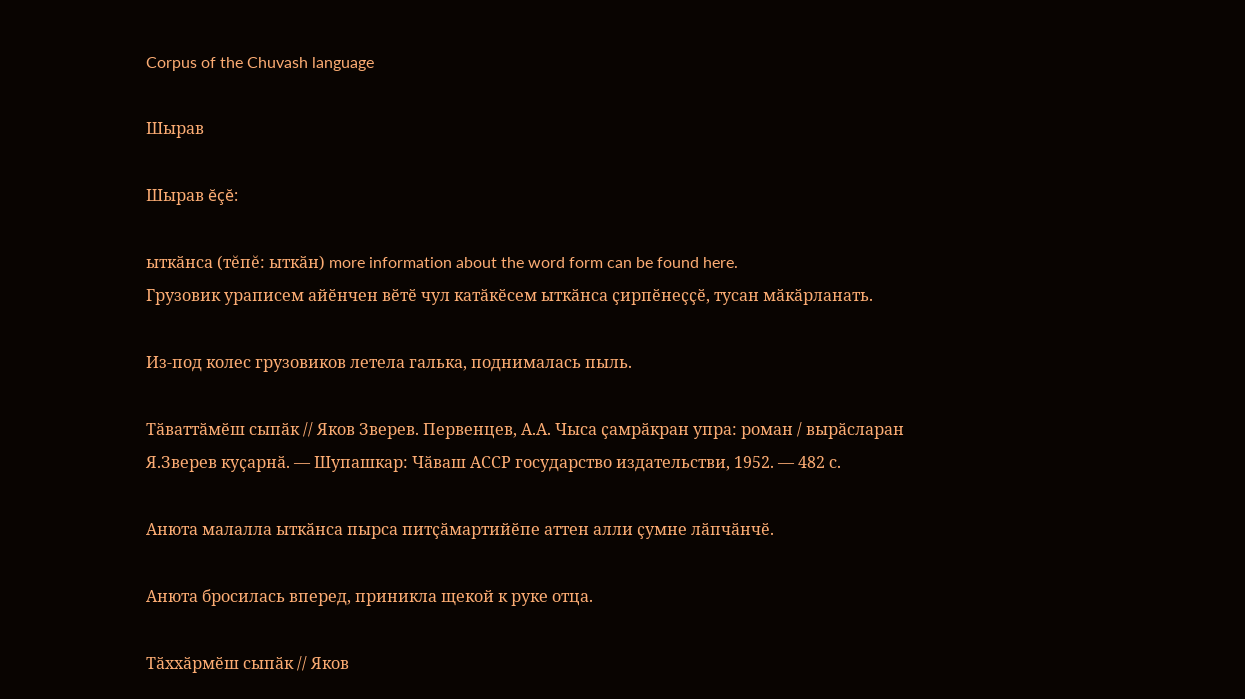Corpus of the Chuvash language

Шырав

Шырав ĕçĕ:

ыткӑнса (тĕпĕ: ыткӑн) more information about the word form can be found here.
Грузовик ураписем айӗнчен вӗтӗ чул катӑкӗсем ыткӑнса ҫирпӗнеҫҫӗ, тусан мӑкӑрланать.

Из-под колес грузовиков летела галька, поднималась пыль.

Тӑваттӑмӗш сыпӑк // Яков Зверев. Первенцев, А.А. Чыса ҫамрӑкран упра: роман / вырӑсларан Я.Зверев куҫарнӑ. — Шупашкар: Чӑваш АССР государство издательстви, 1952. — 482 с.

Анюта малалла ыткӑнса пырса питҫӑмартийӗпе аттен алли ҫумне лӑпчӑнчӗ.

Анюта бросилась вперед, приникла щекой к руке отца.

Тӑххӑрмӗш сыпӑк // Яков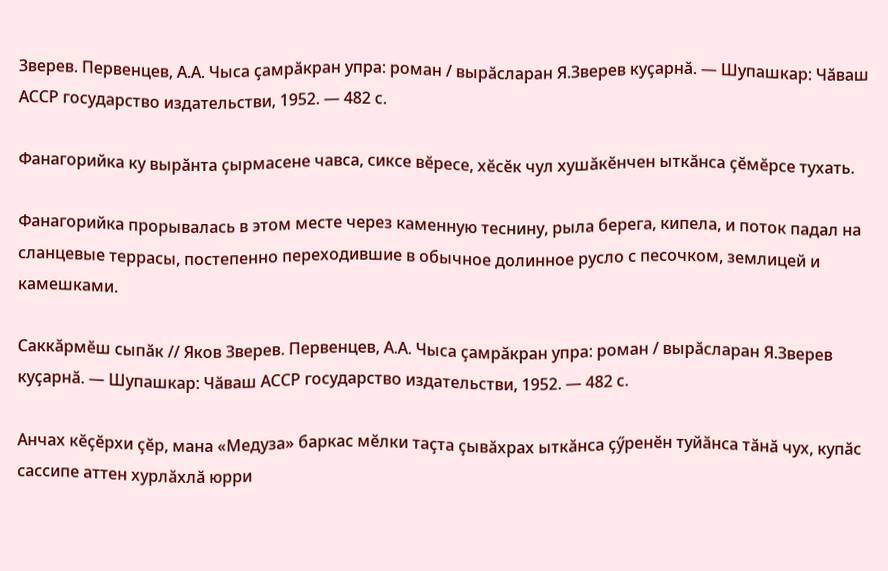Зверев. Первенцев, А.А. Чыса ҫамрӑкран упра: роман / вырӑсларан Я.Зверев куҫарнӑ. — Шупашкар: Чӑваш АССР государство издательстви, 1952. — 482 с.

Фанагорийка ку вырӑнта ҫырмасене чавса, сиксе вӗресе, хӗсӗк чул хушӑкӗнчен ыткӑнса ҫӗмӗрсе тухать.

Фанагорийка прорывалась в этом месте через каменную теснину, рыла берега, кипела, и поток падал на сланцевые террасы, постепенно переходившие в обычное долинное русло с песочком, землицей и камешками.

Саккӑрмӗш сыпӑк // Яков Зверев. Первенцев, А.А. Чыса ҫамрӑкран упра: роман / вырӑсларан Я.Зверев куҫарнӑ. — Шупашкар: Чӑваш АССР государство издательстви, 1952. — 482 с.

Анчах кӗҫӗрхи ҫӗр, мана «Медуза» баркас мӗлки таҫта ҫывӑхрах ыткӑнса ҫӳренӗн туйӑнса тӑнӑ чух, купӑс сассипе аттен хурлӑхлӑ юрри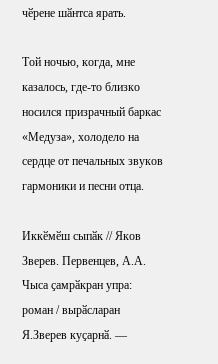чӗрене шӑнтса ярать.

Той ночью, когда, мне казалось, где-то близко носился призрачный баркас «Медуза», холодело на сердце от печальных звуков гармоники и песни отца.

Иккӗмӗш сыпӑк // Яков Зверев. Первенцев, А.А. Чыса ҫамрӑкран упра: роман / вырӑсларан Я.Зверев куҫарнӑ. —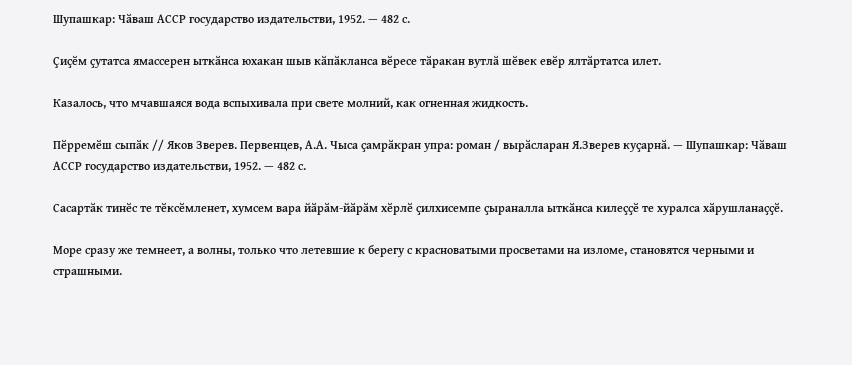Шупашкар: Чӑваш АССР государство издательстви, 1952. — 482 с.

Ҫиҫӗм ҫутатса ямассерен ыткӑнса юхакан шыв кӑпӑкланса вӗресе тӑракан вутлӑ шӗвек евӗр ялтӑртатса илет.

Казалось, что мчавшаяся вода вспыхивала при свете молний, как огненная жидкость.

Пӗрремӗш сыпӑк // Яков Зверев. Первенцев, А.А. Чыса ҫамрӑкран упра: роман / вырӑсларан Я.Зверев куҫарнӑ. — Шупашкар: Чӑваш АССР государство издательстви, 1952. — 482 с.

Сасартӑк тинӗс те тӗксӗмленет, хумсем вара йӑрӑм-йӑрӑм хӗрлӗ ҫилхисемпе ҫыраналла ыткӑнса килеҫҫӗ те хуралса хӑрушланаҫҫӗ.

Море сразу же темнеет, а волны, только что летевшие к берегу с красноватыми просветами на изломе, становятся черными и страшными.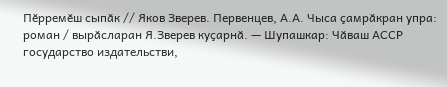Пӗрремӗш сыпӑк // Яков Зверев. Первенцев, А.А. Чыса ҫамрӑкран упра: роман / вырӑсларан Я.Зверев куҫарнӑ. — Шупашкар: Чӑваш АССР государство издательстви,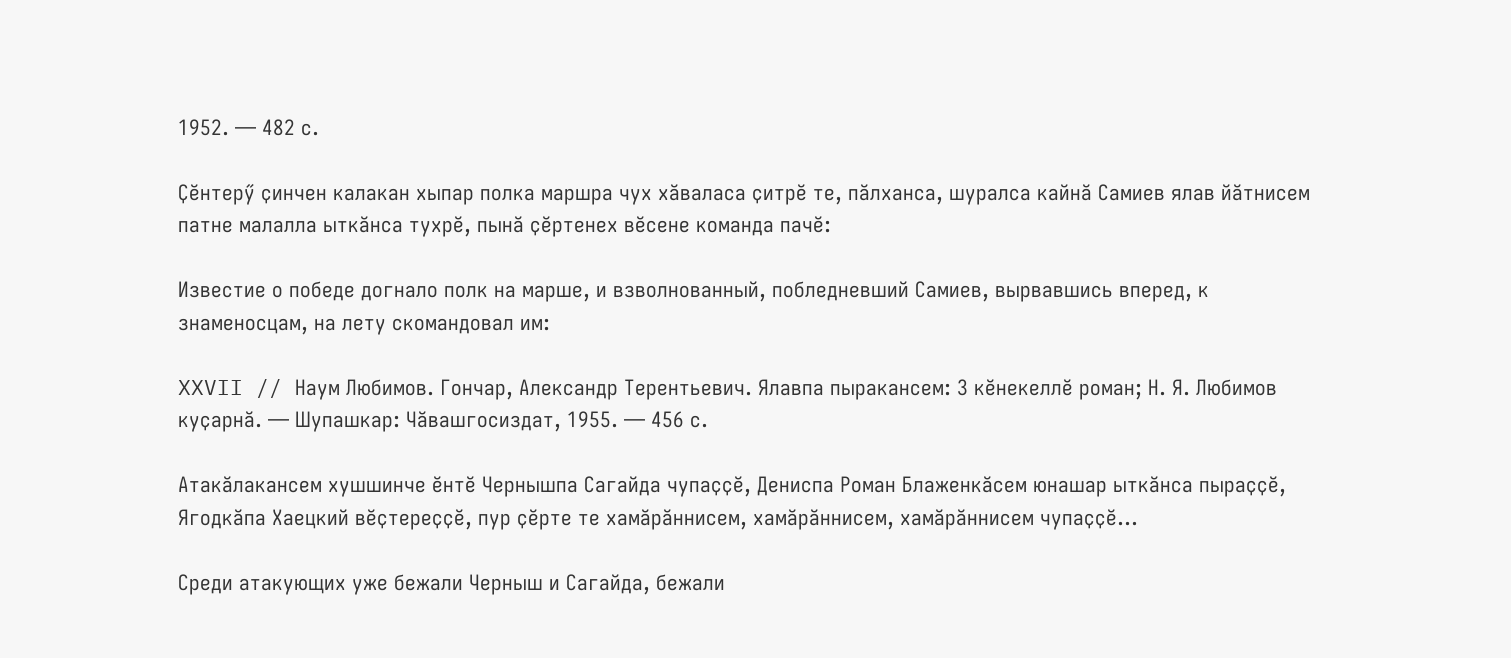1952. — 482 с.

Ҫӗнтерӳ ҫинчен калакан хыпар полка маршра чух хӑваласа ҫитрӗ те, пӑлханса, шуралса кайнӑ Самиев ялав йӑтнисем патне малалла ыткӑнса тухрӗ, пынӑ ҫӗртенех вӗсене команда пачӗ:

Известие о победе догнало полк на марше, и взволнованный, побледневший Самиев, вырвавшись вперед, к знаменосцам, на лету скомандовал им:

XXVII // Наум Любимов. Гончар, Александр Терентьевич. Ялавпа пыракансем: 3 кӗнекеллӗ роман; Н. Я. Любимов куҫарнӑ. — Шупашкар: Чӑвашгосиздат, 1955. — 456 с.

Атакӑлакансем хушшинче ӗнтӗ Чернышпа Сагайда чупаҫҫӗ, Дениспа Роман Блаженкӑсем юнашар ыткӑнса пыраҫҫӗ, Ягодкӑпа Хаецкий вӗҫтереҫҫӗ, пур ҫӗрте те хамӑрӑннисем, хамӑрӑннисем, хамӑрӑннисем чупаҫҫӗ…

Среди атакующих уже бежали Черныш и Сагайда, бежали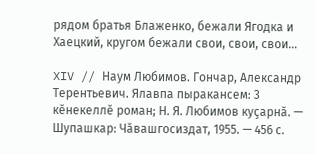рядом братья Блаженко, бежали Ягодка и Хаецкий, кругом бежали свои, свои, свои…

XIV // Наум Любимов. Гончар, Александр Терентьевич. Ялавпа пыракансем: 3 кӗнекеллӗ роман; Н. Я. Любимов куҫарнӑ. — Шупашкар: Чӑвашгосиздат, 1955. — 456 с.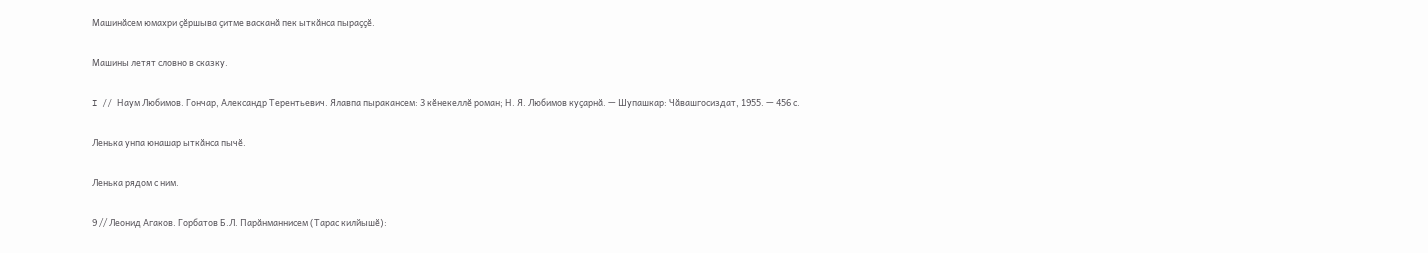Машинӑсем юмахри ҫӗршыва ҫитме васканӑ пек ыткӑнса пыраҫҫӗ.

Машины летят словно в сказку.

I // Наум Любимов. Гончар, Александр Терентьевич. Ялавпа пыракансем: 3 кӗнекеллӗ роман; Н. Я. Любимов куҫарнӑ. — Шупашкар: Чӑвашгосиздат, 1955. — 456 с.

Ленька унпа юнашар ыткӑнса пычӗ.

Ленька рядом с ним.

9 // Леонид Агаков. Горбатов Б.Л. Парӑнманнисем (Тарас килйышӗ):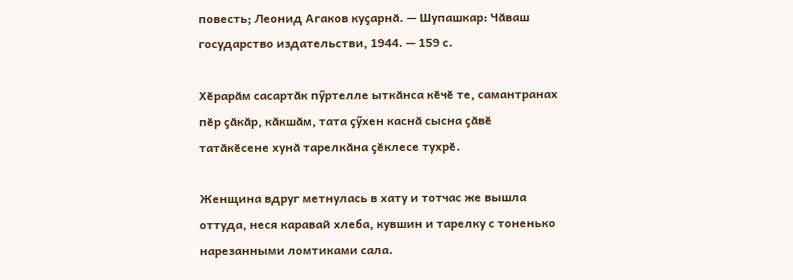повесть; Леонид Агаков куҫарнӑ. — Шупашкар: Чӑваш государство издательстви, 1944. — 159 с.

Хӗрарӑм сасартӑк пӳртелле ыткӑнса кӗчӗ те, самантранах пӗр ҫӑкӑр, кӑкшӑм, тата ҫӳхен каснӑ сысна ҫӑвӗ татӑкӗсене хунӑ тарелкӑна ҫӗклесе тухрӗ.

Женщина вдруг метнулась в хату и тотчас же вышла оттуда, неся каравай хлеба, кувшин и тарелку с тоненько нарезанными ломтиками сала.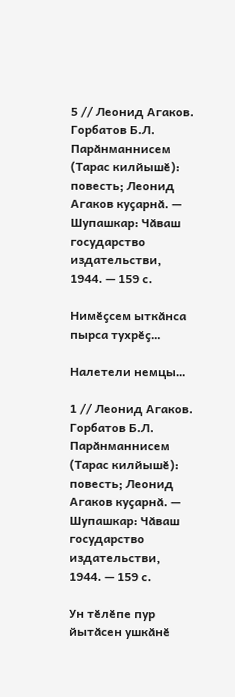5 // Леонид Агаков. Горбатов Б.Л. Парӑнманнисем (Тарас килйышӗ): повесть; Леонид Агаков куҫарнӑ. — Шупашкар: Чӑваш государство издательстви, 1944. — 159 с.

Нимӗҫсем ыткӑнса пырса тухрӗҫ…

Налетели немцы…

1 // Леонид Агаков. Горбатов Б.Л. Парӑнманнисем (Тарас килйышӗ): повесть; Леонид Агаков куҫарнӑ. — Шупашкар: Чӑваш государство издательстви, 1944. — 159 с.

Ун тӗлӗпе пур йытӑсен ушкӑнӗ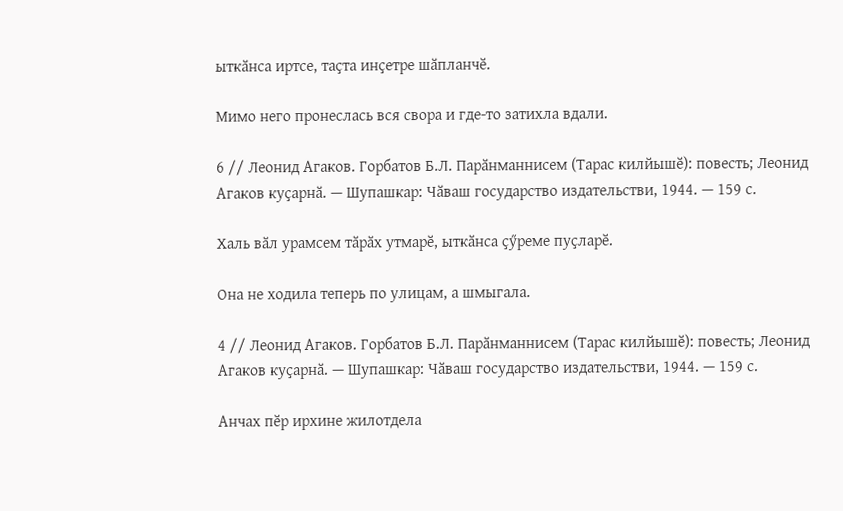ыткӑнса иртсе, таҫта инҫетре шӑпланчӗ.

Мимо него пронеслась вся свора и где-то затихла вдали.

6 // Леонид Агаков. Горбатов Б.Л. Парӑнманнисем (Тарас килйышӗ): повесть; Леонид Агаков куҫарнӑ. — Шупашкар: Чӑваш государство издательстви, 1944. — 159 с.

Халь вӑл урамсем тӑрӑх утмарӗ, ыткӑнса ҫӳреме пуҫларӗ.

Она не ходила теперь по улицам, а шмыгала.

4 // Леонид Агаков. Горбатов Б.Л. Парӑнманнисем (Тарас килйышӗ): повесть; Леонид Агаков куҫарнӑ. — Шупашкар: Чӑваш государство издательстви, 1944. — 159 с.

Анчах пӗр ирхине жилотдела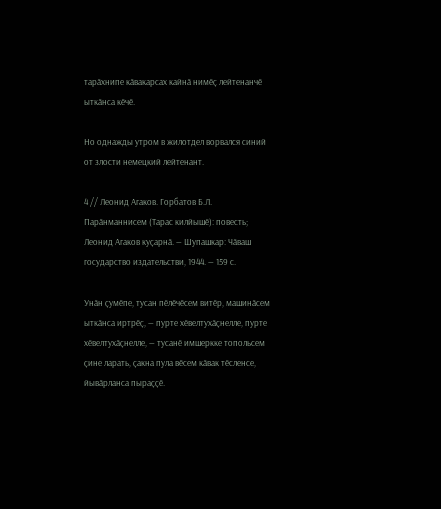тарӑхнипе кӑвакарсах кайнӑ нимӗҫ лейтенанчӗ ыткӑнса кӗчӗ.

Но однажды утром в жилотдел ворвался синий от злости немецкий лейтенант.

4 // Леонид Агаков. Горбатов Б.Л. Парӑнманнисем (Тарас килйышӗ): повесть; Леонид Агаков куҫарнӑ. — Шупашкар: Чӑваш государство издательстви, 1944. — 159 с.

Унӑн ҫумӗпе, тусан пӗлӗчӗсем витӗр, машинӑсем ыткӑнса иртрӗҫ, — пурте хӗвелтухӑҫнелле, пурте хӗвелтухӑҫнелле, — тусанӗ имшеркке топольсем ҫине ларать, ҫакна пула вӗсем кӑвак тӗсленсе, йывӑрланса пыраҫҫӗ.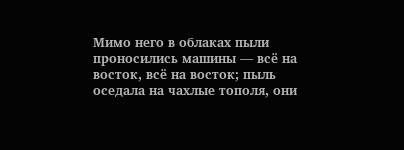Мимо него в облаках пыли проносились машины — всё на восток, всё на восток; пыль оседала на чахлые тополя, они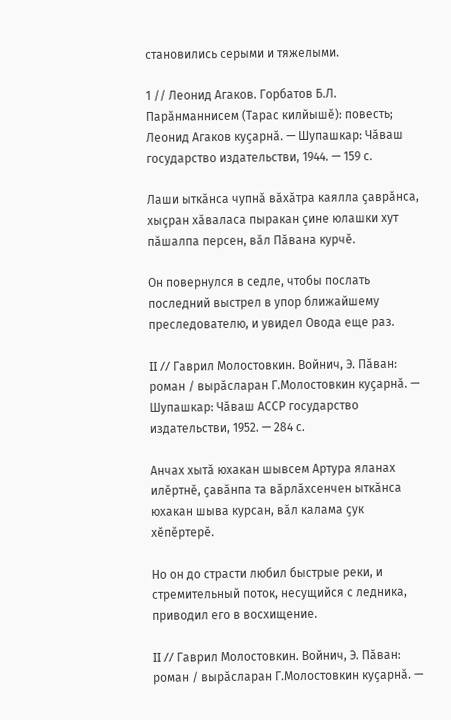становились серыми и тяжелыми.

1 // Леонид Агаков. Горбатов Б.Л. Парӑнманнисем (Тарас килйышӗ): повесть; Леонид Агаков куҫарнӑ. — Шупашкар: Чӑваш государство издательстви, 1944. — 159 с.

Лаши ыткӑнса чупнӑ вӑхӑтра каялла ҫаврӑнса, хыҫран хӑваласа пыракан ҫине юлашки хут пӑшалпа персен, вӑл Пӑвана курчӗ.

Он повернулся в седле, чтобы послать последний выстрел в упор ближайшему преследователю, и увидел Овода еще раз.

II // Гаврил Молостовкин. Войнич, Э. Пӑван: роман / вырӑсларан Г.Молостовкин куҫарнӑ. — Шупашкар: Чӑваш АССР государство издательстви, 1952. — 284 с.

Анчах хытӑ юхакан шывсем Артура яланах илӗртнӗ, ҫавӑнпа та вӑрлӑхсенчен ыткӑнса юхакан шыва курсан, вӑл калама ҫук хӗпӗртерӗ.

Но он до страсти любил быстрые реки, и стремительный поток, несущийся с ледника, приводил его в восхищение.

II // Гаврил Молостовкин. Войнич, Э. Пӑван: роман / вырӑсларан Г.Молостовкин куҫарнӑ. —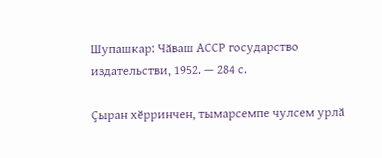Шупашкар: Чӑваш АССР государство издательстви, 1952. — 284 с.

Ҫыран хӗрринчен, тымарсемпе чулсем урлӑ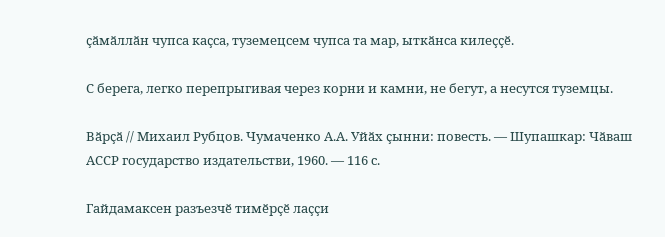ҫӑмӑллӑн чупса каҫса, туземецсем чупса та мар, ыткӑнса килеҫҫӗ.

С берега, легко перепрыгивая через корни и камни, не бегут, а несутся туземцы.

Вӑрҫӑ // Михаил Рубцов. Чумаченко А.А. Уйӑх ҫынни: повесть. — Шупашкар: Чӑваш АССР государство издательстви, 1960. — 116 с.

Гайдамаксен разъезчӗ тимӗрҫӗ лаҫҫи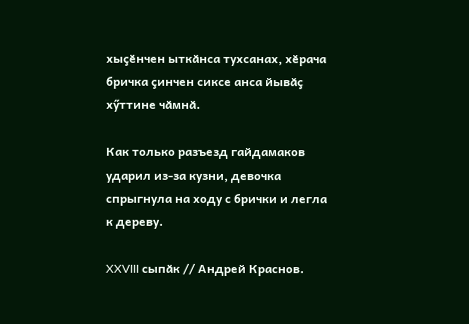хыҫӗнчен ыткӑнса тухсанах, хӗрача бричка ҫинчен сиксе анса йывӑҫ хӳттине чӑмнӑ.

Как только разъезд гайдамаков ударил из-за кузни, девочка спрыгнула на ходу с брички и легла к дереву.

XXVIII сыпӑк // Андрей Краснов.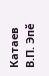Катаев В.П. Эпӗ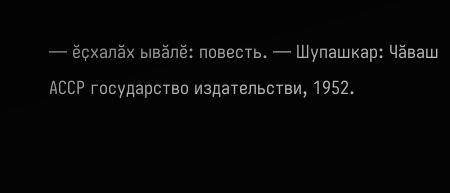— ӗҫхалӑх ывӑлӗ: повесть. — Шупашкар: Чӑваш АССР государство издательстви, 1952.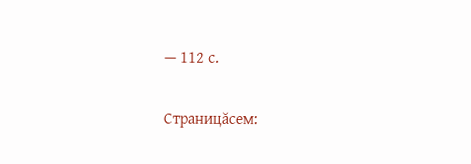— 112 с.

Страницăсем: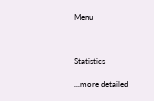Menu



Statistics

...more detailed